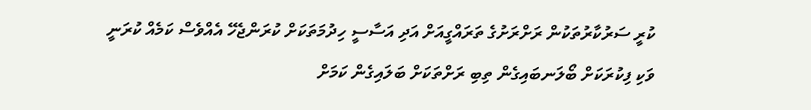ކުރީ ސަރުކާރުތަކުން ރަށްރަށުގެ ތަރައްގީއަށް އަދި އަސާސީ ހިދުމަތަކަށް ކުރަންޖެހޭ އެއްވެސް ކަމެއް ކުރަނީ ވަކި ފިކުރަކަށް ބޯލަނބައިގެން ތިބި ރަށްތަކަށް ބަލައިގެން ކަމަށް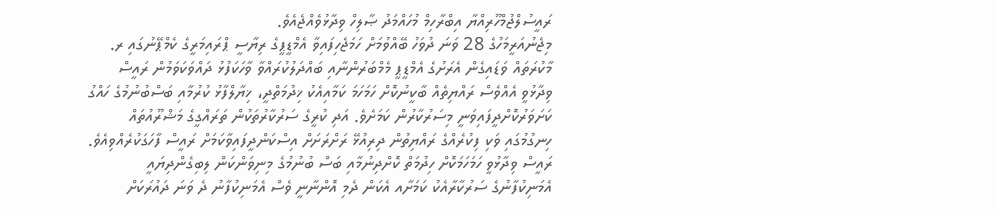ރައީސުލްޖުމްހޫރިއްޔާ އިބްރާހިމް މުހައްމަދު ޞާލިހް ވިދާޅުވެއްޖެއެވެ.
މިޖެނުއަރީމަހުގެ 28 ވަނަ ދުވަހު ބޭއްވުމަށް ހަމަޖެހިފައިވާ އެމްޑީޕީގެ ރިޔާސީ ޕްރައިމަރީގެ ކެމްޕޭނުގައި ރ. މާކުރަތައް ވަޑައިގެން އެރަށުގެ އެމްޑީޕީ މެމްބަރުންނާއި ބައްދަލުކުރައްވާ ވާހަކަފުޅު ދައްވަކަވަމުން ރައީސް ވިދާޅުވީ އެއްވެސް ރައްޔިތެއް ބާކީނުކޮށް ހަމަހަމަ ކަމާއިއެކު ޚިދުމަތްދީ، ޚިޔާލްފާޅު ކުރުމާއި ބަސްބުނުމުގެ ހައްގު ކަށަވަރުކޮށްދީފައިވަނީ މިސަރުކާރުން ކަމަށެވެ. އަދި ކުރީގެ ސަރުކާރުތަކުން ތަރައްގީގެ މަޝްރޫއުތައް ހިނގުމުގައި ވަކި ފިކުރެއްގެ ރައްޔިތުން ދިރިއުޅޭ ރަށްރަށަށް އިސްކަންދީފައިވާކަމަށް ރައީސް ފާހަގަކުރެއްވިއެވެ.
ރައީސް ވިދާޅުވީ ހަމަހަމަކޮށް ހިދުމަތް ކޮށްދިނުމާއި ބަސް ބުނުމުގެ މިނިވަންކަން ލިބިގެންދިޔައީ އެމަނިކުފާނުގެ ސަރުކާރާއެކު ކަމަށާއ އެކަން ދެމި އޮންނާނީ ވެސް އެމަނިކުފާނު ދެ ވަނަ ދައުރަކަށް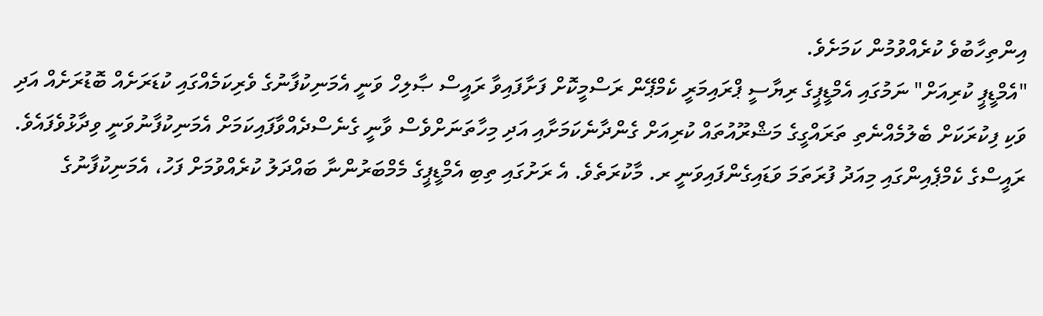އިންތިހާބުވެ ކުރެއްވުމުން ކަމަށެވެ.
"އެމްޑީޕީ ކުރިއަށް" ނަމުގައި އެމްޑީޕީގެ ރިޔާސީ ޕްރައިމަރީ ކެމްޕޭން ރަސްމީކޮށް ފަށާފައިވާ ރައީސް ޞާލިހް ވަނީ އެމަނިކުފާނުގެ ވެރިކަމެއްގައި ކުޑަރަށެއް ބޮޑުރަށެއް އަދި ވަކި ފިކުރަކަށް ބެލުމެއްނެތި ތަރައްގީގެ މަޝްރޫއުތައް ކުރިއަށް ގެންދާނެކަމަށާއި އަދި މިހާތަނަށްވެސް ވާނީ ގެނެސްދެއްވާފައިކަމަށް އެމަނިކުފާނުވަނީ ވިދާޅުވެފައެވެ.
ރައީސްގެ ކެމްޕެއިންގައި މިއަދު ފުރަތަމަ ވަޑައިގެންފައިވަނީ ރ. މާކުރަތެވެ. އެ ރަށުގައި ތިބި އެމްޑީޕީގެ މެމްބަރުންނާ ބައްދަލު ކުރެއްވުމަށް ފަހު، އެމަނިކުފާނުގެ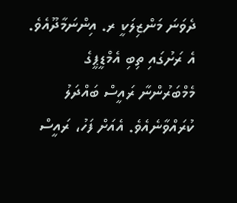ދެވަނަ މަންޒިލަކީ ރ. އިންނަމާދޫއެވެ. އެ ރަށުގައި ތިބި އެމްޑީޕީގެ މެމްބަރުންނާ ރައީސް ބައްދަލު ކުރައްވާނެއެވެ. އެއަށް ފަހު، ރައީސް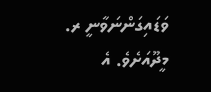ވަޑައިގަންނަވާނީ ރ. މީދޫއަށެވެ. އެ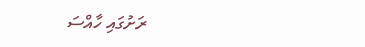ރަށުގައި ހާއްސަ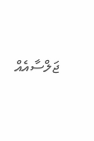ޖަލްސާއެއް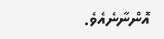އޮންނާނެއެވެ.